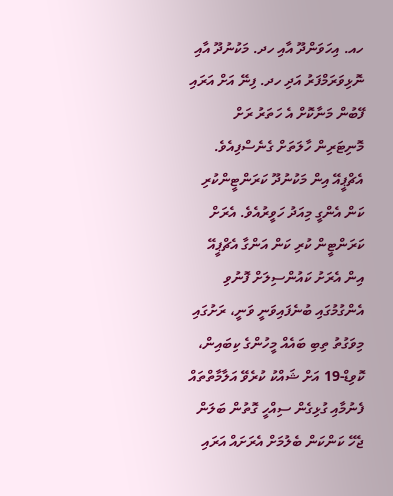ހއ. އިހަވަންދޫ އާއި ހދ. މަކުނުދޫ އާއި ނޮޅިވަރަމްފަރު އަދި ހދ. ފިނޭ އަށް އަރައި ފޭބުން މަނާކޮށް އެ ހަތަރު ރަށް މޮނިޓަރިން ހާލަތަށް ގެނެސްފިއެވެ.
އެޗްޕީއޭ އިން މަކުނުދޫ ކަރަންޓީންކުރި ކަން އެންގީ މިއަދު ހަވީރުއެވެ. އެރަށް ކަރަންޓީން ކުރި ކަން އަންގާ އެޗްޕީއޭ އިން އެރަށު ކައުންސިލަށް ފޮނުވި އެންގުމުގައި ބުނެފައިވަނީ ވަނީ، ރަށުގައި މިވަގުތު ތިބި ބައެއް މީހުންގެ ކިބައިން، ކޮވިޑް-19 އަށް ޝައްކު ކުރެވޭ އަލާމާތްތައް ފެނުމާއި ގުޅިގެން ސިއްހީ ގޮތުން ބަލަން ޖެހޭ ކަންކަން ބެލުމަށް އެރަށައް އަރައި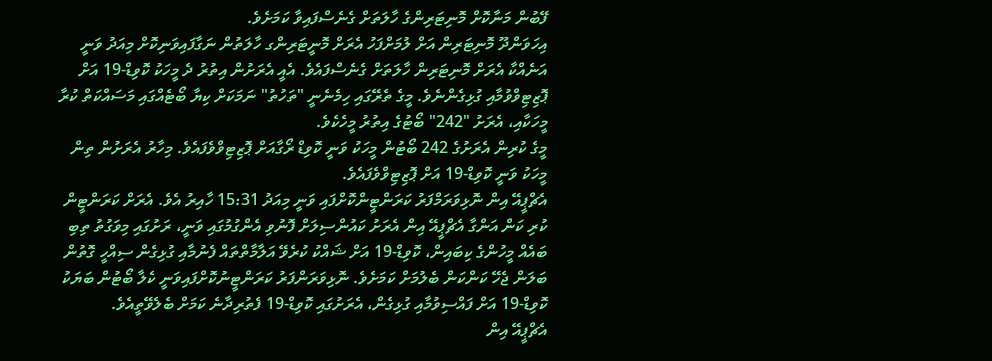ފޭބުން މަނާކޮށް މޮނިޓަރިންގެ ހާލަތަށް ގެނެސްފައިވާ ކަމަށެވެ.
އިހަވަންދޫ މޮނިޓަރިން އަށް ލުމަށްފަހު އެރަށް މޮނީޓަރިންގ ހާލަތުން ނަގާފައިވަނިކޮށް މިއަދު ވަނީ އަނެއްކާ އެރަށް މޮނިޓަރިން ހާލަތަށް ގެނެސްފައެވެ. އެއީ އެރަށުން އިތުރު ދެ މީހަކު ކޮވިޑް-19 އަށް ޕޮޒިޓިވްވުމާއި ގުޅިގެންނެވެ. މީގެ ތެރޭގައި ހިމެނެނީ "ތަހުތު" ނަމަކަށް ކިޔާ ބޯޓެއްގައި މަސައްކަތް ކުރާ މީހަކާއި، އެރަށު "242" ބޯޓުގެ އިތުރު މީހެކެވެ.
މީގެ ކުރިން އެރަށުގެ 242 ބޯޓުން މީހަކު ވަނީ ކޮވިޑް ރޯގާއަށް ޕޮޒިޓިވްވެފައެވެ. މިހާރު އެރަށުން ތިން މީހަކު ވަނީ ކޮވިޑް-19 އަށް ޕޮޒިޓިވްވެފައެވެ.
އެޗްޕީއޭ އިން ނޮޅިވަރަމްފަރު ކަރަންޓީންކޮށްފައި ވަނީ މިއަދު 15:31 ހާއިރު އެވެ. އެރަށް ކަރަންޓީން ކުރި ކަން އަންގާ އެޗްޕީއޭ އިން އެރަށު ކައުންސިލަށް ފޮނުވި އެންގުމުގައި ވަނީ، ރަށުގައި މިވަގުތު ތިބި ބައެއް މީހުންގެ ކިބައިން، ކޮވިޑް-19 އަށް ޝައްކު ކުރެވޭ އަލާމާތްތައް ފެނުމާއި ގުޅިގެން ސިއްހީ ގޮތުން ބަލަން ޖެހޭ ކަންކަން ބެލުމަށް ކަމަށެވެ. ނޮޅިވަރަންފަރު ކަރަންޓީނުކޮށްފައިވަނީ ކެލާ ބޯޓުން ބަޔަކު ކޮވިޑް-19 އަށް ފައްސިވުމާއި ގުޅިގެން، އެރަށުގައި ކޮވިޑް-19 ފެތުރިދާނެ ކަމަށް ބެލެވޭތީއެވެ.
އެޗްޕީއޭ އިން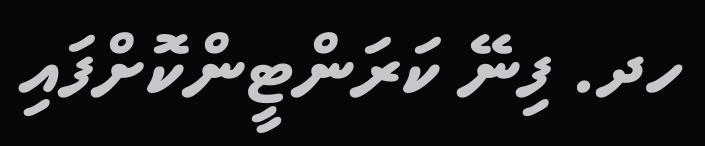ހދ. ފިނޭ ކަރަންޓީންކޮށްފައި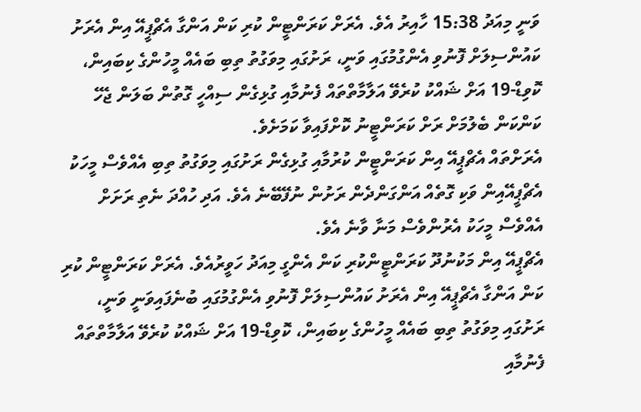ވަނީ މިއަދު 15:38 ހާއިރު އެވެ. އެރަށް ކަރަންޓީން ކުރި ކަން އަންގާ އެޗްޕީއޭ އިން އެރަށު ކައުންސިލަށް ފޮނުވި އެންގުމުގައި ވަނީ، ރަށުގައި މިވަގުތު ތިބި ބައެއް މީހުންގެ ކިބައިން، ކޮވިޑް-19 އަށް ޝައްކު ކުރެވޭ އަލާމާތްތައް ފެނުމާއި ގުޅިގެން ސިއްހީ ގޮތުން ބަލަން ޖެހޭ ކަންކަން ބެލުމަށް ރަށް ކަރަންޓީނު ކޮށްފައިވާ ކަމަށެވެ.
އެރަށްތައް އެޗްޕީއޭ އިން ކަރަންޓީން ކުރުމާއި ގުޅިގެން ރަށުގައި މިވަގުތު ތިބި އެއްވެސް މީހަކު އެޗްޕީއޭއިން ވަކި ގޮތެއް އަންގަންދެން ރަށުން ނުފޭބޭނެ އެވެ. އަދި ހުއްދަ ނެތި ރަށަށް އެއްވެސް މީހަކު އެރުންވެސް މަނާ ވާނެ އެވެ.
އެޗްޕީއޭ އިން މަކުނުދޫ ކަރަންޓީންކުރި ކަން އެންގީ މިއަދު ހަވީރުއެވެ. އެރަށް ކަރަންޓީން ކުރި ކަން އަންގާ އެޗްޕީއޭ އިން އެރަށު ކައުންސިލަށް ފޮނުވި އެންގުމުގައި ބުނެފައިވަނީ ވަނީ، ރަށުގައި މިވަގުތު ތިބި ބައެއް މީހުންގެ ކިބައިން، ކޮވިޑް-19 އަށް ޝައްކު ކުރެވޭ އަލާމާތްތައް ފެނުމާއި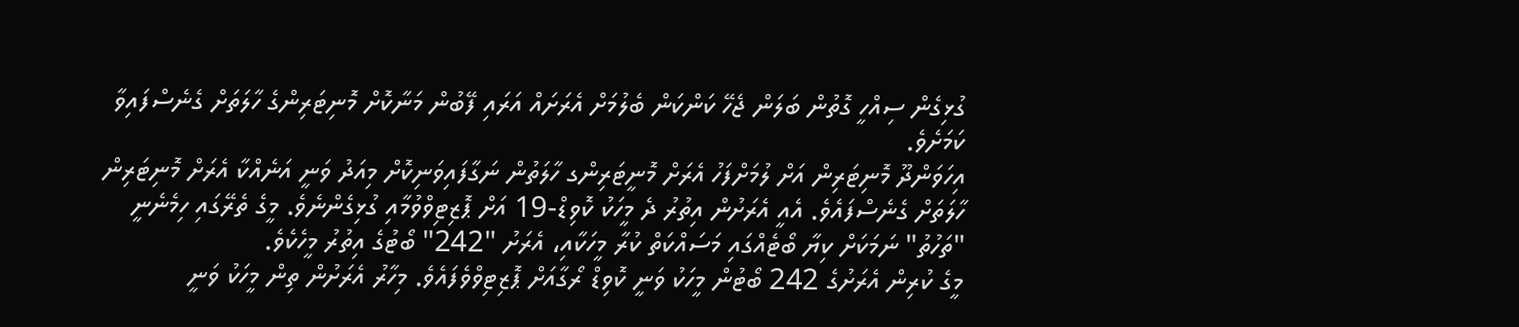ގުޅިގެން ސިއްހީ ގޮތުން ބަލަން ޖެހޭ ކަންކަން ބެލުމަށް އެރަށައް އަރައި ފޭބުން މަނާކޮށް މޮނިޓަރިންގެ ހާލަތަށް ގެނެސްފައިވާ ކަމަށެވެ.
އިހަވަންދޫ މޮނިޓަރިން އަށް ލުމަށްފަހު އެރަށް މޮނީޓަރިންގ ހާލަތުން ނަގާފައިވަނިކޮށް މިއަދު ވަނީ އަނެއްކާ އެރަށް މޮނިޓަރިން ހާލަތަށް ގެނެސްފައެވެ. އެއީ އެރަށުން އިތުރު ދެ މީހަކު ކޮވިޑް-19 އަށް ޕޮޒިޓިވްވުމާއި ގުޅިގެންނެވެ. މީގެ ތެރޭގައި ހިމެނެނީ "ތަހުތު" ނަމަކަށް ކިޔާ ބޯޓެއްގައި މަސައްކަތް ކުރާ މީހަކާއި، އެރަށު "242" ބޯޓުގެ އިތުރު މީހެކެވެ.
މީގެ ކުރިން އެރަށުގެ 242 ބޯޓުން މީހަކު ވަނީ ކޮވިޑް ރޯގާއަށް ޕޮޒިޓިވްވެފައެވެ. މިހާރު އެރަށުން ތިން މީހަކު ވަނީ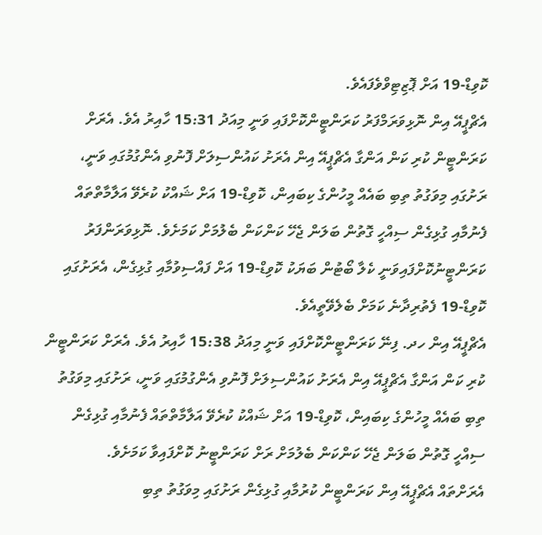ކޮވިޑް-19 އަށް ޕޮޒިޓިވްވެފައެވެ.
އެޗްޕީއޭ އިން ނޮޅިވަރަމްފަރު ކަރަންޓީންކޮށްފައި ވަނީ މިއަދު 15:31 ހާއިރު އެވެ. އެރަށް ކަރަންޓީން ކުރި ކަން އަންގާ އެޗްޕީއޭ އިން އެރަށު ކައުންސިލަށް ފޮނުވި އެންގުމުގައި ވަނީ، ރަށުގައި މިވަގުތު ތިބި ބައެއް މީހުންގެ ކިބައިން، ކޮވިޑް-19 އަށް ޝައްކު ކުރެވޭ އަލާމާތްތައް ފެނުމާއި ގުޅިގެން ސިއްހީ ގޮތުން ބަލަން ޖެހޭ ކަންކަން ބެލުމަށް ކަމަށެވެ. ނޮޅިވަރަންފަރު ކަރަންޓީނުކޮށްފައިވަނީ ކެލާ ބޯޓުން ބަޔަކު ކޮވިޑް-19 އަށް ފައްސިވުމާއި ގުޅިގެން، އެރަށުގައި ކޮވިޑް-19 ފެތުރިދާނެ ކަމަށް ބެލެވޭތީއެވެ.
އެޗްޕީއޭ އިން ހދ. ފިނޭ ކަރަންޓީންކޮށްފައި ވަނީ މިއަދު 15:38 ހާއިރު އެވެ. އެރަށް ކަރަންޓީން ކުރި ކަން އަންގާ އެޗްޕީއޭ އިން އެރަށު ކައުންސިލަށް ފޮނުވި އެންގުމުގައި ވަނީ، ރަށުގައި މިވަގުތު ތިބި ބައެއް މީހުންގެ ކިބައިން، ކޮވިޑް-19 އަށް ޝައްކު ކުރެވޭ އަލާމާތްތައް ފެނުމާއި ގުޅިގެން ސިއްހީ ގޮތުން ބަލަން ޖެހޭ ކަންކަން ބެލުމަށް ރަށް ކަރަންޓީނު ކޮށްފައިވާ ކަމަށެވެ.
އެރަށްތައް އެޗްޕީއޭ އިން ކަރަންޓީން ކުރުމާއި ގުޅިގެން ރަށުގައި މިވަގުތު ތިބި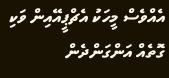އެއްވެސް މީހަކު އެޗްޕީއޭއިން ވަކި ގޮތެއް އަންގަންދެން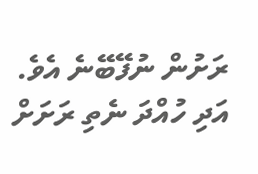ރަށުން ނުފޭބޭނެ އެވެ. އަދި ހުއްދަ ނެތި ރަށަށް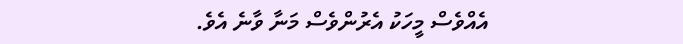އެއްވެސް މީހަކު އެރުންވެސް މަނާ ވާނެ އެވެ.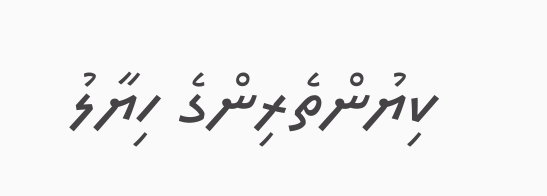ކިޔުންތެރިންގެ ހިޔާލު